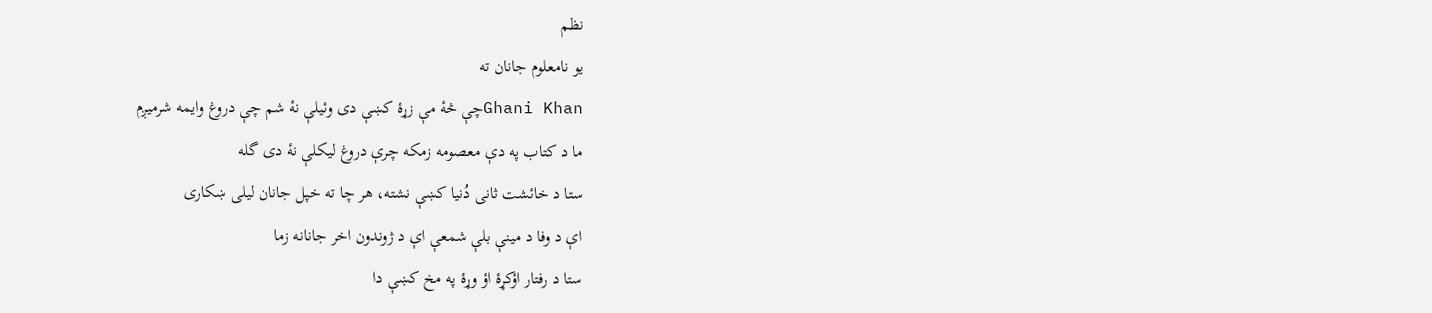نظم
يو نامعلوم جانان ته
Ghani Khanچې څۀ مې زړۀ کښې دی وئيلې نۀ شم چې دروغ وايمه شرميږم
ما د کتاب په دې معصومه زمکه چرې دروغ ليکلې نۀ دی گله
ستا د خائشت ثانی دُنيا کښې نشته، هر چا ته خپل جانان ليلی ښکاری
اې د وفا د مينې بلې شمعې اې د ژوندون اخر جانانه زما
ستا د رفتار اؤکړۀ اؤ وړۀ په مخ کښې دا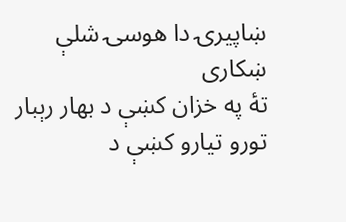ښاپيرۍ دا هوسۍ شلې ښکاری
تۀ په خزان کښې د بهار رېبار تورو تيارو کښې د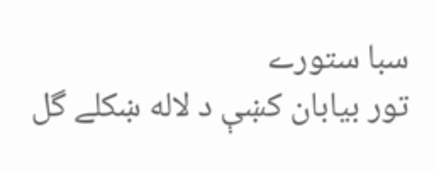سبا ستورے
تور بيابان کښې د لاله ښکلے گل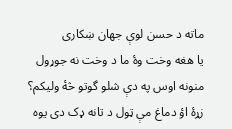ماته د حسن لوې جهان ښکاری
يا هغه وخت وۀ ما د وخت نه جوړول منونه اوس په دې شلو گوتو څۀ وليکم؟
زړۀ اؤ دماغ مې ټول د تانه ډک دی يوه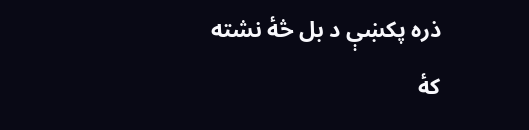ذره پکښې د بل څۀ نشته
کۀ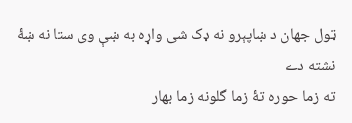ټول جهان د ښاپېرو نه ډک شی واړه به ښې وی ستا نه ښۀ نشته دے
ته زما حوره تۀ زما گلونه زما بهار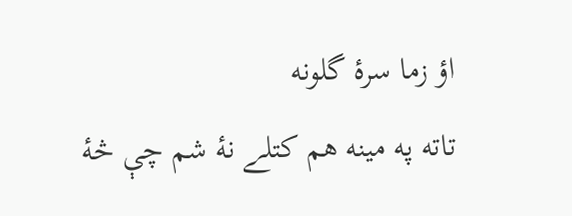اؤ زما سرۀ گلونه
تاته په مينه هم کتلے نۀ شم چې څۀ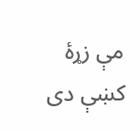مې زړۀ کښې دی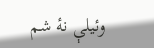وئيلې نۀ شم